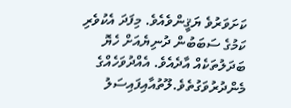ކަށަވަރުވެ ޔަޤީންވެއެވެ. މިފަދަ އެކުވެރި ކަމުގެ ސަބަބުން ދުނިޔެއަށް ހެޔޮ ބަދަލުތަކެއް އާދެއެވެ. އެއްދުވަހެއްގެ މެންދުރުވަގުތެވެ.ލޫތުއާއިފައިސަލު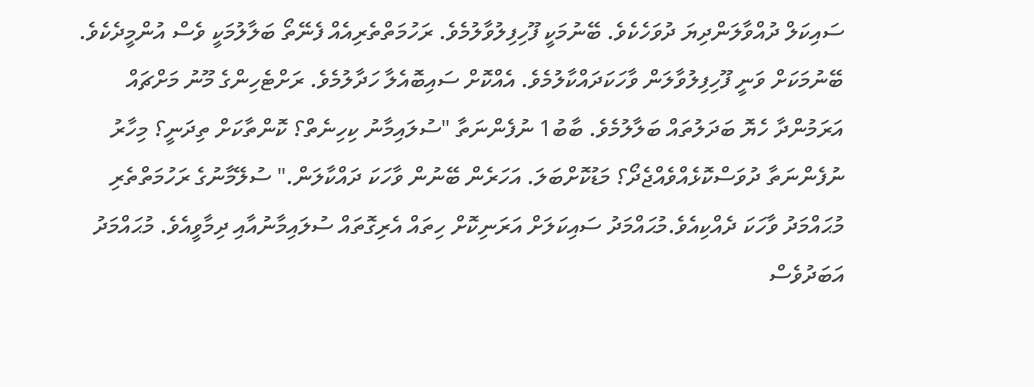ސައިކަލް ދުއްވާލަންދިޔަ ދުވަހެކެވެ. ބޭނުމަކީ ފޫހިފިލުވާލުމެވެ. ރަހުމަތްތެރިއެއް ފެނޭތޯ ބަލާލުމަކީ ވެސް އުންމީދެކެވެ. ބޭނުމަކަށް ވަނީ ފޫހިފިލުވާލަން ވާހަކަދައްކާލުމެވެ. އެއްކޮށް ސައިބޮއެލާ ހަދާލުމެވެ. ރަށްޓެހިންގެ މޫނު މަށްޗައް އަރަމުންދާ ހެޔޮ ބަދަލުތައް ބަލާލުމެވެ. ބާބު1 ނުފެންނަތާ "ސުލައިމާނު ކިހިނެތް؟ ކޮންތާކަށް ތިދަނީ؟ މިހާރު ނުފެންނަތާ ދުވަސްކޮޅެއްވެއްޖެދޯ؟ މަޑުކޮށްބަލަ. އަހަރެން ބޭނުން ވާހަކަ ދައްކާލަން." ސުލޭމާނުގެ ރަހުމަތްތެރި މުޙައްމަދު ވާހަކަ ދެއްކިއެވެ.މުޙައްމަދު ސައިކަލަށް އަރަނިކޮށް ހިތައް އެރިގޮތައް ސުލައިމާނުއާއި ދިމާވީއެވެ. މުޙައްމަދު އަބަދުވެސް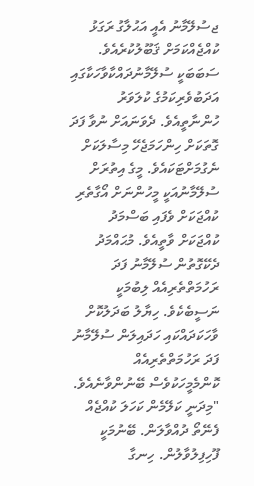ޖސުލޭމާނު އެއީ އަޙުލާގު ރަގަޅު ކުއްޖެއްކަމަށް ޤަބޫލުކުރެއެވެ. ސަބަބަކީ ސުލޭމާނުދައްކާވާހަކާގައި އަދަބުވެރިކަމުގެ ކުލަވަރު ހުންނާތީއެވެ. ދެވަނައަށް ނުވާ ފަދަ ގޮތަކަށް ހިންހަމަޖެހޭ މިސާލަކަށް ނެގުމަށްޓަކައެވެ. މީގެ އިތުރަށް ސުލޭމާނުއަކީ މީހުންނަށް އޯގާތެރި ކުއްޖަކަށް ވެފައި ބަސްމަދު ކުއްޖަކަށް ވާތީއެވެ. މުޙައްމަދު ދެކޭގޮތުން ސުލޭމާނު ފަދަ ރަހުމަތްތެރިއެއް ލިބުމަކީ ނަސީބެކެވެ. ހިޔާލު ބަދަލުކޮށް ވާހަކަދައްކައި ހަދައިލަން ސުލޭމާނު ފަދަ ރަހުމަތްތެރިއެއް ކޮންމެމީހަކުވެސް ބޭނުންވާނެއެވެ. "މިދަނީ ކަލޭމެން ކަހަލަ ކުއްޖެއް ފެނޭތޯ ދުއްވާލަން. ބޭނުމަކީ ފޫހިފިލުވާލުން. ހިނގާ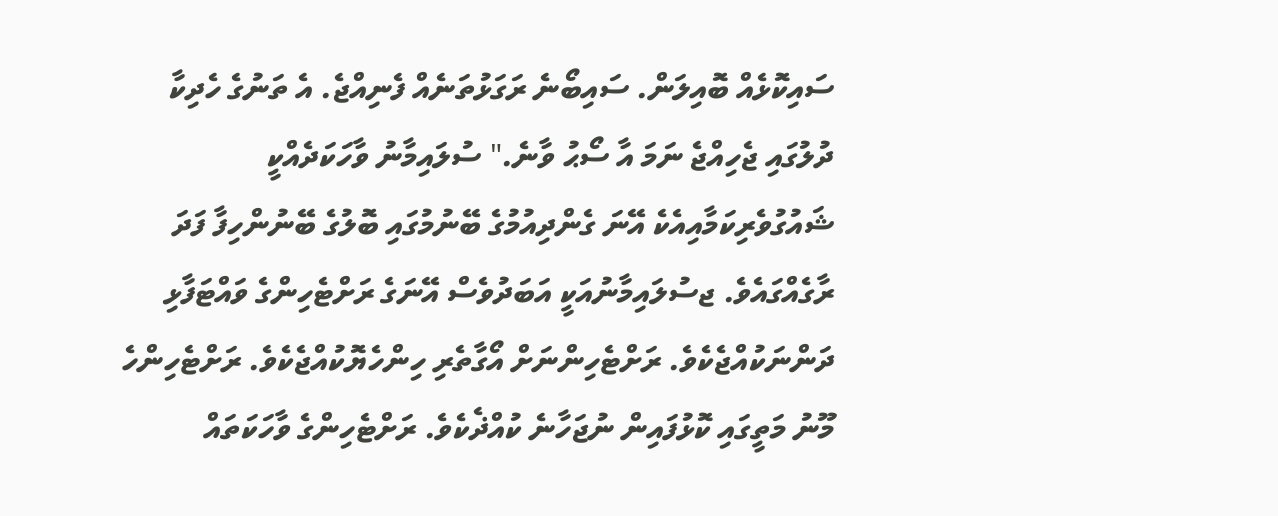ސައިކޮޅެއް ބޮއިލަން. ސައިބޯނެ ރަގަޅުތަނެއް ފެނިއްޖެ. އެ ތަނުގެ ހެދިކާ ދުލުގައި ޖެހިއްޖެ ނަމަ އާ ސޯޙު ވާނެ." ސުލައިމާނު ވާހަކަދެއްކީ ޝައުގުވެރިކަމާއިއެކެ އޭނަ ގެންދިއުމުގެ ބޭނުމުގައި ބޮލުގެ ބޭނުންހިފާ ފަދަ ރާގެއްގައެވެ. ޖސުލައިމާނުއަކީ އަބަދުވެސް އޭނަގެ ރަށްޓެހިންގެ ވައްޓަފާޅި ދަންނަކުއްޖެކެވެ. ރަށްޓެހިންނަށް އޯގާތެރި ހިންހެޔޮކުއްޖެކެވެ. ރަށްޓެހިންހެ މޫނު މަތީގައި ކޮޅުފައިން ނުޖަހާނެ ކުއްޛެކެވެ. ރަށްޓެހިންގެ ވާހަކަތައް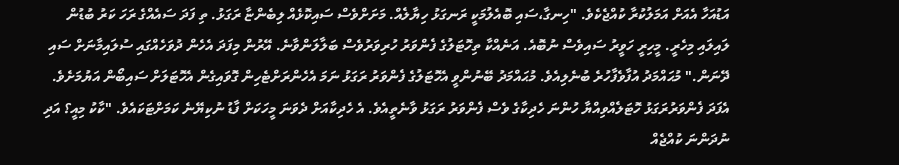އަޑުއަހާ އެއަށް އަމަލުކުރާ ކުއްޖެކެވެ. "ހިނގާ،ސައި ބޮއެލުމަކީ ރަނގަޅު ހިޔާލެއް. މަށަށްވެސް ސައިކޮޅެއް ލިބެންޏާ ރަގަޅު. ތި ފަދަ ސައެއްގެ ރަހަ ކަރު ބުޑުން ލައިލައި މިހެރީ. މީހިރީ ހަވީރު ސައިވެސް ނުބޮއެ. އަނެއްކާ ތިހޮޓަލުގެ ފެންވަރު ހުރިވަރުވެސް ބަލާލަންވާނެ. އޭރުން މިފަދަ އެހެން ދުވަހެއްގައި ސުލައިމާނަށް ސައި ދޭނަން." މުޙައްމަދު އުފާވެފާހުރެ ބުނެލިއެވެ. މުޙައްމަދު ބޭނުންވީ އެހޮޓަލުގެ ފެންވަރު ރަގަޅު ނަމަ އެހެންރަށްޓެހިން ގޮވައިގެން އެހޮޓަލަށް ސައިބޯން އަޔުމަށެވެ. އެފަދަ ފެންވަރުރަގަޅު ހޮޓަލެއްވިއްޔާ ހުންނަ ހެދިކާގެ ވެސް ފެންވަރު ރަގަޅު ވާނެތީއެވެ. އެ ހެދިކާއަށް ދެވަނަ މީހަކަށް ފާޑު ނުކިޔޭނެ ކަމަށްޓަކައެވެ. "ކާކު މިއީ؟ އަދި ނުދަންނަ ކުއްޖެއް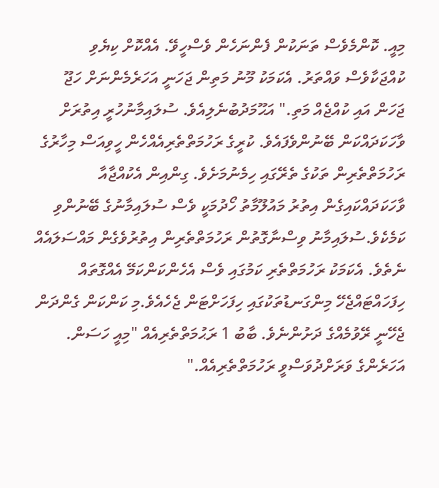މިއީ. ކޮންމެވެސް ތަނަކުން ފެންނަހެން ވެސްހީވޭ. އެއްކޮށް ކިޔެވި ކުއްޖަކާވެސް ވައްތަރު. އެކަމަކު މޫނު މަތިން ޖަހަނީ އަހަރެމެންނަށް ހަޖޫ ޖަހަން އައި ކުއްޖެއް މަތި." އަޙޫމަދުބުނެލިއެވެ. ސުލައިމާނުހުރީ އިތުރަށް ވާހަކަދައްކަން ބޭނުންވެފައެވެ. ކުރީގެ ރަހުމަތްތެރިއެއްހެން ހީވިއަސް މިހާރުގެ ރަހުމަތްތެރިން ތަކުގެ ތެރޭގައި ހިމެނުމަށެވެ. ގިންއިން އެކުއްޖާއާ ވާހަކަދައްކައިގެން އިތުރު މައުލޫމާތު ހޯދުމަކީ ވެސް ސުލައިމާނުގެ ބޭނުންވި ކަމެކެވެ.ސުލައިމާނު ވިސްނާގޮތުން ރަހުމަތްތެރިން އިތުރުވެގެން މައްސަލައެއް ނެތެވެ. އެކަމަކު ރަހުމަތްތެރި ކަމުގައި ވެސް އެހެންކަންކަމޭ އެއްގޮތައް ހިފަހައްޓައްޖެހޭ މިންގަނޑުތަކުގައި ހިފަހަށްޓަން ޖެހެއެވެ.މި ކަންކަން ގެންދަން ޖެހޭނީ ރޭވުމެއްގެ ދަށުންނެވެ. ބާބު 1 ރަޙުމަތްތެރިއެއް "މިއީ ހަސަން. އަހަރެންގެ ވަރަށްދުވަސްވީ ރަހުމަތްތެރިއެއް."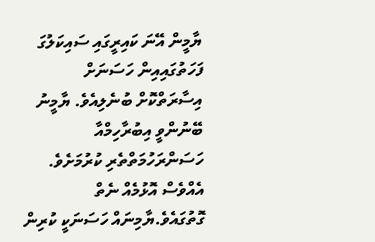ޔާމީން އޭނަ ކައިރީގައި ސައިކަލުގަ ފަހަތުގައިއިން ހަސަނަށް އިސާރަތްކޮށް ބުނެލިއެވެ. ޔާމީނު ބޭނުންވީ އިބުރާހިމްއާ ހަސަންރަހުމަތްތެރި ކުރުމަށެވެ. އެއްވެސް އޮޅުމެއް ނެތް ގޮތުގައެވެ.ޔާމިނައް ހަސަނަކީ ކުރިން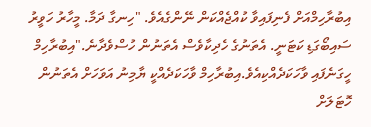އިބުރާހިމްއަށް ފެނިފައިވާ ކުއްޖެއްކަން ނޭންގެއެވެ. "ހިނގާ ދަމާ. މީހާރު ހަވީރު ސައިބޯގަޑި ކަޓަނީ. އެތަނުގެ ހެދިކާވެސް އެތަނުން ހުސްވެދާނެ."އިބުރާހިމް ހީގަނެފައި ވާހަކަދެއްކިއެވެ.އިބުރާހިމް ވާހަކަދެއްކީ ޔާމިނު އަވަހަށް އެތަނުން ހޮޓަލަށް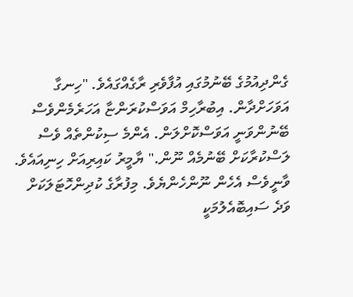ގެންދިއުމުގެ ބޭނުމުގައި އުފާވެރި ރާގެއްގައެވެ. "ހިނގާ އަވަހަށްދާން. އިބުރާހިމް އަވަސްކުރަންޏާ އަހަރެމެންވެސް ބޭނުންވަނީ އަވަސްކޮށްލަން. އެންމެ ސިކުންތެއް ވެސް ލަސްކުރާކަށް ބޭނުމެއް ނޫން." ޔާމީރު ކައިރިއަށް ހިނިއައެވެ. ވާނީވެސް އެހެން ނޫންހެންޔެވެ. މިފުރާގެ ކުދިންހޮޓަލަކަށް ވަދެ ސައިބޮއެލުމަކީ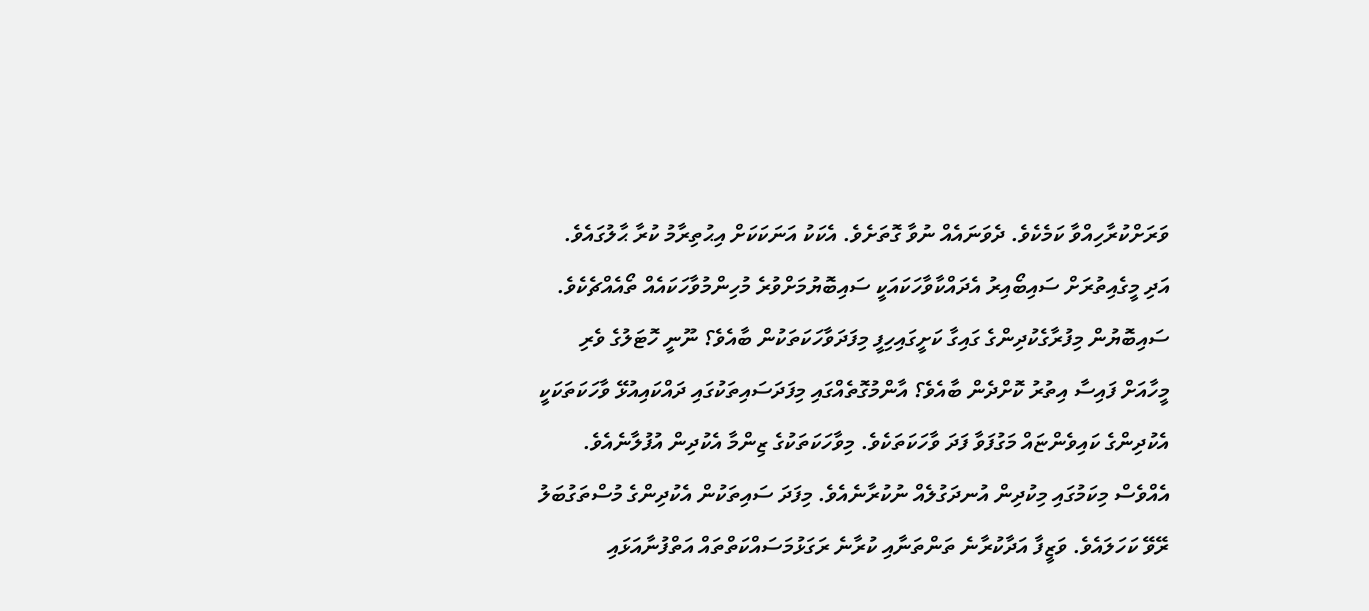ވަރަށްކުރާހިއްވާ ކަމެކެވެ. ދެވަނައެއް ނުވާ ގޮތަށެވެ. އެކަކު އަނަކަކަށް އިޙުތިރާމު ކުރާ ޙާލުގައެވެ. އަދި މީގެއިތުރަށް ސައިބޯއިރު އެދައްކާވާހަކައަކީ ސައިބޮޔުމަށްވުރެ މުހިންމުވާހަކައެއް ތޯއެއްޗެކެވެ. ސައިބޮޔުން މިފުރާގެކުދިންގެ ގައިގާ ކަށީގައިހިފީ މިފަދަވާހަކަތަކުން ބާއެވެ؟ ނޫނީ ހޮޓަލުގެ ވެރި މީހާއަށް ފައިސާ އިތުރު ކޮށްދެން ބާއެވެ؟ އާންމުގޮތެއްގައި މިފަދަސައިތަކުގައި ދައްކައިއުޅޭ ވާހަކަތަކަކީ އެކުދިންގެ ކައިވެންޏައް މަގުފަވާ ފަދަ ވާހަކަތަކެވެ. މިވާހަކަތަކުގެ ޒިންމާ އެކުދިން އުފުލާނެއެވެ. އެއްވެސް މިކަމުގައި މިކުދިން އުނދަގުލެއް ނުކުރާނެއެވެ. މިފަދަ ސައިތަކުން އެކުދިންގެ މުސްތަގުބަލު ރޭވޭ ކަހަލައެވެ. ވަޒީފާ އަދާކުރާނެ ތަންތަނާއި ކުރާނެ ރަގަޅުމަސައްކަތްތައް އަތްފުނާއަޅައި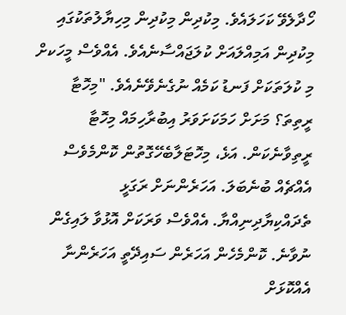ހޯދާލެވޭ ކަހަލައެވެ. މިކުދިން މިކުދިން މިހިޔާލުތަކުގައި މިކުދިން އަމިއްލައަށް ކުލަޖައްސާނެއެވެ. އެއްވެސް މީހަކށް މި ކުލަތަކަށް ފަނޑު ކަމެއް ނުގެނެވޭނެއެވެ. "މިހޮޓާ ރީތިތަ؟ މަށަށް ހަމަކަށަވަރު އިބުރާހިމައް މިހޮޓާ ރީތިވާނެކަން. އަޅެ، މިހޮޓަލާބެހޭގޮތުން ކޮންމެވެސް އެއްޗެއް ބުނެބަލަ. އަހަރެންނަށް ރަގަޅީ ތެދައްކިޔާދިނިއްޔާ. އެއްވެސް ވަރަކަށް އޮޅުވާ ލައިގެން ނުވާނެ. ކޮންމެހެން އަހަރެން ސައިދޭތީ އަހަރެންނާ އެއްކޮޅަށް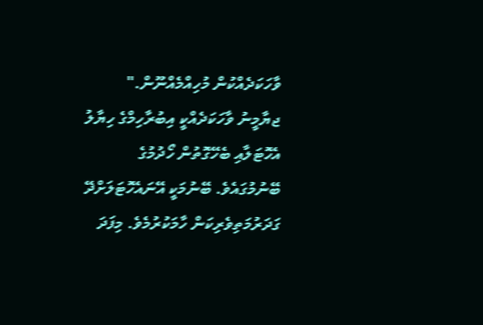ވާހަކަދެއްކުން މުހިއްމެއްނޫން." ޖޔާމީނު ވާހަކަދެއްކީ އިބުރާހިމްގެ ހިޔާލު އެހޮޓަލާއި ބެހޭގޮތުން ހޯދުމުގެ ބޭނުމުގައެވެ. ބޭނުމަކީ އޭނައެހޮޓަލަށްދޭ ގަދަރުމަތިވެރިކަން ހާމަކުރުމެވެ. މިފަދަ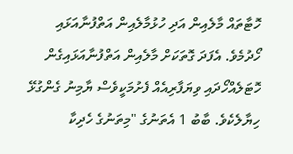ހޮޓާތައް މާލެއިން އަދި ހުޅުމާލެއިން އަތްފުނާއަޅައި ހޯދުމެވެ. އެފަދަ ގޮތަކަށް މާލެއިން އަތްފުނާއަޅައިގެން ހޮޓަލެއްހޯދައި ވިޔަފާރިއެއް ފެށުމަކީވެސް ޔާމިނު ގެންގުޅޭ ހިޔާލެކެވެ. ބާބު 1 އެތަނުގެ "މިތަނުގެ ހެދިކާ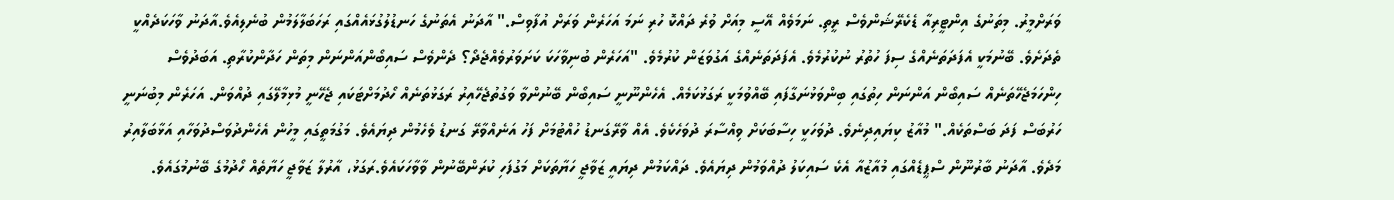ވަރަށްމީރު. މިތަނުގެ އިންޓީރިއާ ޑެކެރޭޝަންވެސް ރީތި. ނަމަވެއް އޭސީ މިއަށް ވުރެ ދައްކޮ ހުރި ނަމަ އަހަރެން ވަރަށް އުފާވިސް." އާދަނު އެތަނުގެ ހަނޑުލުގުޅައެއްގައި ރަހަބަލާލަމުން ބުނެލިއެވެ.އާދަނު ވާހަކަދެއްކީ ތެދަށެވެ. ބޭނުމަކީ އެފަދަތަނެއްގެ ސިފަ ހުތުރު ނުކުރުމެވެ. އެފަދަތަނެއްގެ އަގުވަޒަން ކުރުމެވެ. "އަހަރެން ބުނިވާހަކަ ކަށަވަރުވެއްޖެދޯ؟ ދެންވެސް ސައިބޯންއަންނަން މިތަން ހަދާންކުރާތި. އަބަދުވެސް ހިންހަމަޖެހޭތަނެއް ސައިބޯން އަންނަން ހިތުގައި ބިންވަޅުނަގާފައި ބޭއްވުމަކީ ރަގަޅުކަމެއް. އެހެންނޫނީ ސައިބޯން ބޭނުންވާ ވަގުތުޖެހޭއިރު ރަގަޅުތަނެއް ހޯދުމަށްޓަކައި ޖެހޭނީ މުޅިމާލޭގައި ދުއްވަން. އަހަރެން މިބުނަނީ ހަރުބަސް ފަދަ ބަސްތަކެއް." މުއާޒު ކިޔައިދިނެވެ. ދުވަހަކީ ހިސާބަކަށް ވިއްސާރަ ދުވަހެކެވެ. އެއް ވާރޭގަނޑު ހުއްޓުމަށް ފަހު އަނެއްވާރޭ ގަނޑު ވެހެމުން ދިޔައެވެ. މަގުމަތީގައި މީހުން އެހެންދުވަސްދުވަހާއި އަޅާބަލާއިރު މަދެވެ. އާދަނު ބާރުނޫން ސްޕީޑެއްގައި މުއާޒުއާ އެކެ ސައިކަލު ދުއްވަމުން ދިޔައެވެ. ދައްކަމުން ދިޔައީ ޒަވާޖީ ހަޔާތަކަށް މަގުފަހި ކުރަންބޭނުން ވާވާހަކައެވެ.ރަގަޅު، އާރުލާ ޒަވާޖީ ހަޔާތެއް ހޯދުމުގެ ބޭނުމުގައެވެ.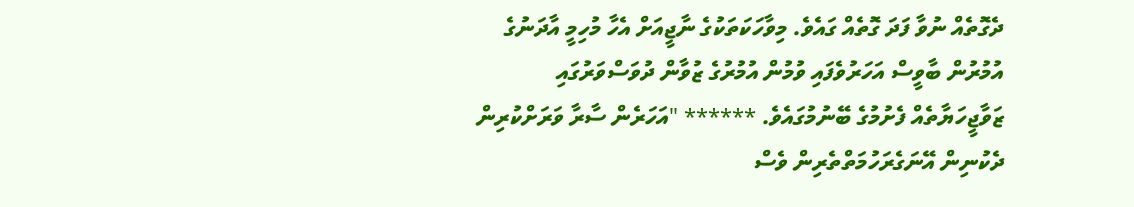ދެގޮތެއް ނުވާ ފަދަ ގޮތެއް ގައެވެ. މިވާހަކަތަކުގެ ނާޖީއަށް އެހާ މުހިމީ އާދަނުގެ އުމުރުން ބާވީސް އަހަރުވެފައި ވުމުން އުމުރުގެ ޒުވާން ދުވަސްވަރުގައި ޒަވާޖީހަޔާތެއް ފެށުމުގެ ބޭނުމުގައެވެ. ****** "އަހަރެން ސާރާ ވަރަށްކުރިން ދެކުނިން އޭނަގެރަހުމަތްތެރިން ވެސް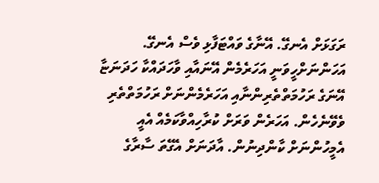ރަގަޅަށް އެނގޭ. އޭނާގެ ވައްޓަފާޅި ވެސް އެނގޭ. އަހަންނަށްހީވަނީ އަހަރެމެން އޭނައާއި ވާހަދައްކާ ހަދަނަޏާ އޭނަގެ ރަހުމަތްތެރިންނާއި އަހަރެމެންނަށް ރަހުމަތްތެރި ވެވޭނެހެން. އަހަރެން ވަރަށް ކުރާހިއްވާކަމެއް އެއީ އެމީހުންނަށް ކާންދިނުން. އާދަނަށް އެގޭތަ ސާރާގެ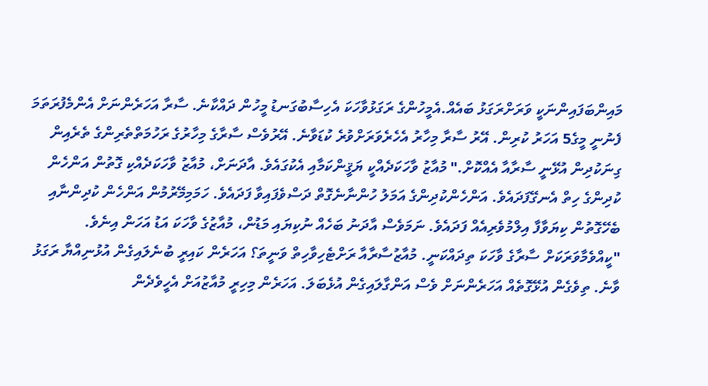މައިންބަފައިންނަކީ ވަރަށްރަގަޅު ބައެއް.އެމީހުންގެ ރަގަޅުވާހަކަ އެހިސާބުގަނޑު މީހުން ދައްކާނެ. ސާރާ އަހަރެންނަށް އެންމެފުރަތަމަ ފެނުނީ މީގެ5 އަހަރު ކުރިން. އޭރު ސާރާ މިހާރު އެހެރެވަރަށްވުރެ ކުޑަވާނެ. އޭރުވެސް ސާރާގެ މިހާރުގެ ރަހުމަތްތެރިންގެ ތެރެއިން ގިނަކުދިން އުޅޭނީ ސާރާއާ އެއްކޮށް." މުއާޒު ވާހަކަދެއްކީ ޔަޤީންކަމާއި އެކުގައެވެ. އާދަނަށް، މުއާޒު ވާހަކަދެއްކި ގޮތުން އަންހެން ކުދިންގެ ހިތް އެނގޭފަދައެވެ. އަންހެންކުދިންގެ އަމަލު ހުންނާނެގޮތް ދަސްވެފައިވާ ފަދައެވެ. ހަމަމިމޭރުމުން އަންހެން ކުދިންނާއި ބެހޭގޮތުން ކިޔަވާފާ އިލްމުވެރިއެއް ފަދައެވެ. ނަމަވެސް އާދަނު ބަހެއް ނުކިޔައި މަޑުން، މުއާޒުގެ ވާހަކަ އަޑު އަހަން އިނެވެ. "ކީއްވެމާވަރަކަށް ސާރާގެ ވާހަކަ ތިދައްކަނީ. މުއާޒުސާރާއާ ރަށްޓެހިވާހިތް ވަނީތަ؟ އަހަރެން ކައިރީ ބުނެލައިގެން އުޅުނިއްޔާ ރަގަޅު ވާނެ. ތިވެގެން އުޅޭގޮތެއް އަހަރެންނަށް ވެސް އަންގާލައިގެން އުޅެބަލަ. އަހަރެން މިހިރީ މުއާޒުއަށް އެހީވެދެން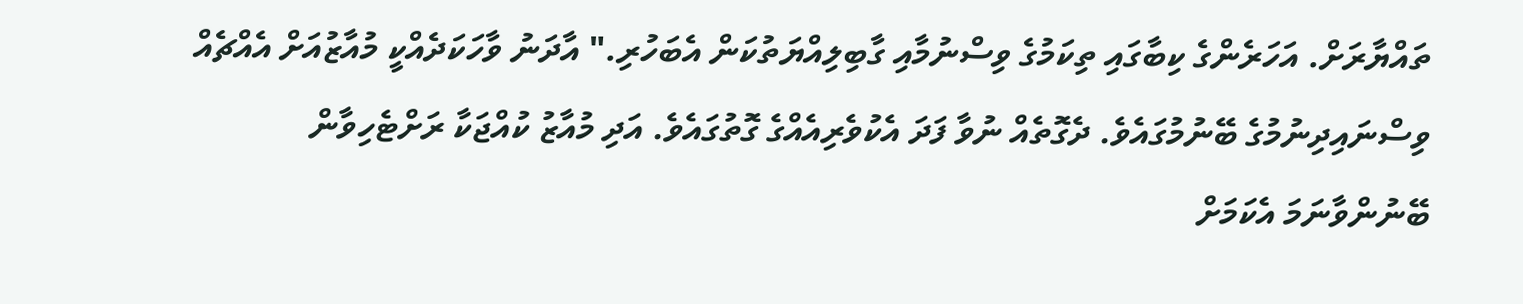ތައްޔާރަށް. އަހަރެންގެ ކިބާގައި ތިކަމުގެ ވިސްނުމާއި ގާބިލިއްޔަތުކަން އެބަހުރި." އާދަނު ވާހަކަދެއްކީ މުއާޒުއަށް އެއްޗެއް ވިސްނައިދިނުމުގެ ބޭނުމުގައެވެ. ދެގޮތެއް ނުވާ ފަދަ އެކުވެރިއެއްގެ ގޮތުގައެވެ. އަދި މުއާޒު ކުއްޖަކާ ރަށްޓެހިވާން ބޭނުންވާނަމަ އެކަމަށް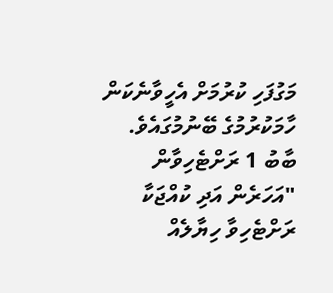މަގުފަހި ކުރުމަށް އެހީވާނެކަން ހާމަކުރުމުގެ ބޭނުމުގައެވެ. ބާބު 1 ރަށްޓެހިވާން "އަހަރެން އަދި ކުއްޖަކާ ރަށްޓެހިވާ ހިޔާލެއް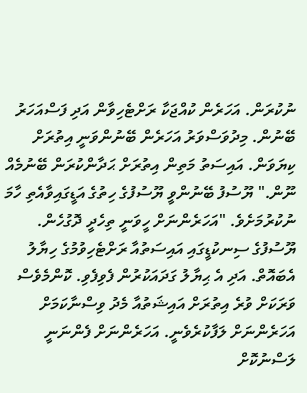ނުކުރަން. އަހަރެން ކުއްޖަކާ ރަށްޓެހިވާން އަދި ފަސްއަހަރު ބޭނުން. މިދުވަސްވަރު އަހަރެން ބޭނުންވަނީ އިތުރަށް ކިޔަވަން. އައިސަތު މަތިން އިތުރަށް ޙަދާންކުރަން ބޭނުމެއް ނޫން." ޔޫސުފު ބޭނުންވީ ޔޫސުފުގެ ހިތުގެ އަޑީގައިވާއެތި ހާމަ ނުކުރުމަށެވެ. "އަހަރެންނަށް ހީވަނީ ތިހެދީ ދޮގުހެން. ޔޫސުފުގެ ސިނކުޑީގައި އައިސަތުއާ ރަށްޓެހިވުމުގެ ހިޔާލު އެބައޮތް. އަދި އެ ޙިޔާލު ގަދައަކުރުން ފެވިފެވި. ކޮންމެވެސް ވަރަކަށް ވުރެ އިތުރަށް އައިޝަތުއާ މެދު ވިސްނާކަމަށް އަހަރެންނަށް ލަފާކުރެވެނީ. އަހަރެންނަށް ފެންނަނީ ލަސްނުކޮށް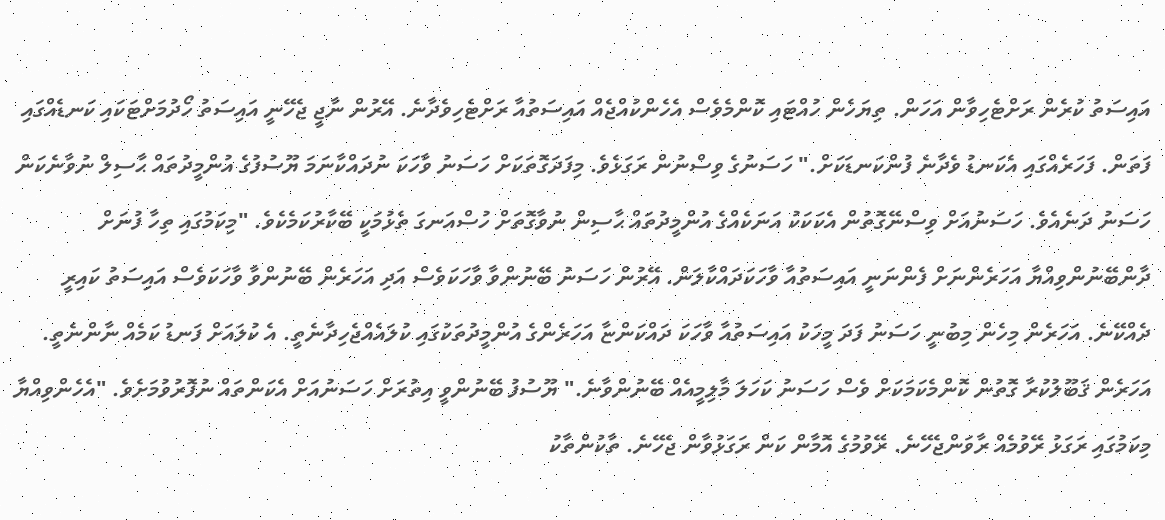އައިސަތު ކުރެން ރަށްޓެހިވާން އަހަން. ތިޔަހެން ހުއްޓައި ކޮންމެވެސް އެހެންކުއްޖެއް އައިސަތުއާ ރަށްޓެހިވެދާނެ. އޭރުން ނާޖީ ޖެހޭނީ އައިސަތު ހޯދުމަށްޓަކައި ކަނޑެއްގައި ފަތަން. ފަހަރެއްގައި އެކަނޑު ވެދާނެ ފުންކަނޑަކަށް." ހަސަނުގެ ވިސްނުން ރަގަޅެވެ. މިފަދަގޮތަކަށް ހަސަނު ވާހަކަ ނުދައްކާނަމަ ޔޫސުފުގެ އުންމީދުތައް ޙާސިލް ނުވާނެކަން ހަސަނު ދަނެއެވެ. ހަސަނުއަށް ވިސްނޭގޮތުން އެކަކަކު އަނަކެއްގެ އުންމީދުތައް ޙާސިން ނުވާގޮތަށް ހުސްއަނގަ ތެޅުމަކީ ބޭކާރުކަމެކެވެ. "މިކަމުގައި ތިހާ ފުނަށް ދާންބޭނުންވިއްޔާ އަހަރެންނަށް ފެންނަނީ އައިސަތުއާ ވާހަކަދައްކާލަން. އޭރުން ހަސަނު ބޭނުންވާ ވާހަކަވެސް އަދި އަހަރެން ބޭނުންވާ ވާހަކަވެސް އައިސަތު ކައިރީ ދެއްކޭނެ. އަހަރެން މިހެން މިބުނީ ހަސަނު ފަދަ މީހަކު އައިސަތުއާ ވާހަކަ ދައްކަންޏާ އަހަރެންގެ އުންމީދުތަކުގައި ކުލައެއްޖެހިދާނެތީ. އެ ކުލައަށް ފަނޑު ކަމެއް ނާންނެތީ. އަހަރެން ޤަބޫލުކުރާ ގޮތުން ކޮންމެކަމަކަށް ވެސް ހަސަނު ކަހަލަ މާލިމީއެއް ބޭނުންވާނެ." ޔޫސުފު ބޭނުންވީ އިތުރަށް ހަސަނުއަށް އެކަންތައް ނުފޮރުވުމަށެވެ. "އެހެންވިއްޔާ މިކަމުގައި ރަގަޅު ރޭވުމެއް ރާވަންޖެހޭނެ. ރޭވުމުގެ އޮމާން ކަން ރަގަޅުވާން ޖެހޭނެ. ތާކުންތާކު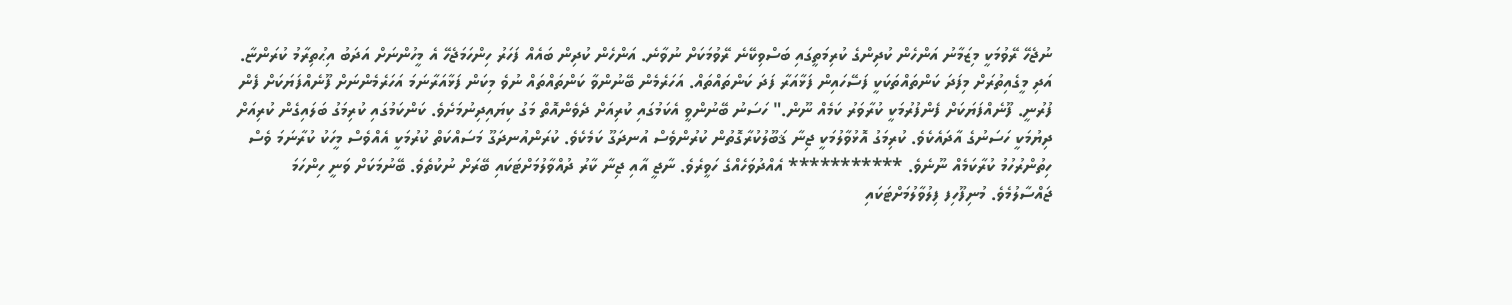ނުޖެހޭ ރޭވުމަކީ މިޒަމާނު އަންހެން ކުދިންގެ ކުރިމަތީގައި ބަސްވިކޭނެ ރޭވުމަކަށް ނުވާނެ. އަންހެން ކުދިން ބައެއް ފަހަރު ހިންހަމަޖެހޭ އެ މީހުންނަށް އަދަބު އިޙުތިރާމު ކުރަންޏާ. އަދި މީގެއިތުރަށް މިފަދަ ކަންތައްތަކަކީ ފަސޭހައިން ފަޅާއަރާ ފަދަ ކަންތައްތައް. އަހަރެމެން ބޭނުންވާ ކަންތައްތައް ނުވެ މިކަން ފަޅާއަރާނަމަ އަހަރެމެންނަށް ފޫނެއްފަޔަކަށް ފެން ފުރުނީ. ފޫނެއްފަޔަކަށް ފެންފުރުމަކީ ކުރާވަރު ކަމެއް ނޫން." ހަސަނު ބޭނުންވީ އެކަމުގައި ކުރިއަށް ދެވެންއޮތް މަގު ކިޔައިދިނުމަށެވެ. ކަންކަމުގައި ކުރިމަގު ބަލައިގެން ކުރިއަށް ދިޔުމަކީ ހަސަނުގެ އާދައެކެވެ. ކުރިމަގު އޮޅުވާލުމަކީ ޖިނާ ޤަބޫލުކުރާގޮތުން ކުރުންވެސް އުނދަގޫ ކަމެކެވެ. ކުރަންއުނދަގޫ މަސައްކަތް ކުރުމަކީ އެއްވެސް މީހަކު ކުރާނަމަ ވެސް ހިތުންރުހުމު ކުރާކަމެއް ނޫނެވެ. *********** އެއްދުވަހެއްގެ ހަވީރެވެ. ނާޖީ އާއި ޖިނާ ކާރު ދުއްވާލުމަށްޓަކައި ބޭރަށް ނުކުތެވެ. ބޭނުމަކަށް ވަނީ ހިންހަމަ ޖައްސާލުމެވެ. މުނިފޫހިފ ފިލުވާލުމަށްޓަކައި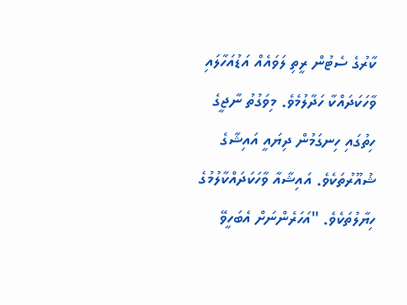ކާރުގެ ސެޓުން ރީތި ލަވައެއް އަޑުއަހާލައި ވާހަކަދައްކާ ހަދާލުމެވެ. މިވަގުތު ނާޖީގެ ހިތުގައި ހިނގަމުން ދިޔައީ އައިޝާގެ ޝުއޫރުތަކެވެ. އައިޝާއާ ވާހަކަދައްކާލުމުގެ ހިޔާލުތަކެވެ. "އަހަރެންނަށް އެބަހީވޭ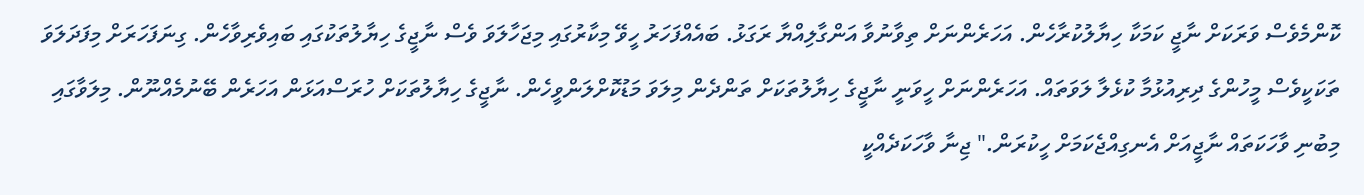ކޮންމެވެސް ވަރަކަށް ނާޖީ ކަމަކާ ހިޔާލުކުރާހެން. އަހަރެންނަށް ތިވާނުވާ އަންގާލިއްޔާ ރަގަޅު. ބައެއްފަހަރު ހީވޭ މިކާރުގައި މިޖަހާލަވަ ވެސް ނާޖީގެ ހިޔާލުތަކުގައި ބައިވެރިވާހެން. ގިނަފަހަރަށް މިފަދަލަވަ ތަކަކީވެސް މީހުންގެ ދިރިއުޅުމާ ކުޅެލާ ލަވަތައް. އަހަރެންނަށް ހީވަނީ ނާޖީގެ ހިޔާލުތަކަށް ތަންދެން މިލަވަ މަޑުކޮށްލަންވީހެން. ނާޖީގެ ހިޔާލުތަކަށް ހުރަސްއަޅަން އަހަރެން ބޭނުމެއްނޫން. މިލަވާގައި މިބުނި ވާހަކަތައް ނާޖީއަށް އެނގިއްޖެކަމަށް ހީކުރަން." ޖިނާ ވާހަކަދެއްކީ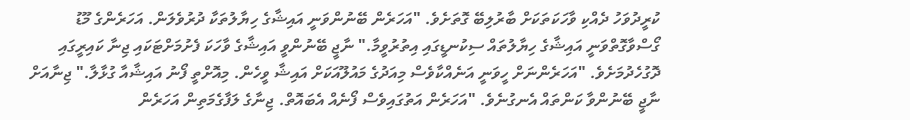ކުރީދުވަހު ދެއްކި ވާހަކަތަކަށް ބާރުލިބޭ ގޮތަށެވެ. "އަހަރެން ބޭނުންވަނީ އައިޝާގެ ހިޔާލުތަކާ ދުރުވެލަން. އަހަރެންގެ މޫޑު ގޯސްވާގޮތްވަނީ އައިޝާގެ ހިޔާލުތައް ސިކުނޑީގައި އިތުރުވީމާ." ނާޖީ ބޭނުންވީ އައިޝާގެ ވާހަކަ ފެށުމަށްޓަކައި ޖިނާ ކައިރީގައި ދޮގުހެދުމަށެވެ. "އަހަރެންނަށް ހީވަނީ އަނެއްކާވެސް މިއަދުގެ މައުލޫއަކަށް އައިޝާ ވީހެން. މިއޮށްތީ ފޯނު އައިޝާއާ ގުޅާލާ." ޖިނާއަށް ނާޖީ ބޭނުންވާ ކަންތައް އެނގުނެވެ. "އަހަރެން އަތުގައިވެސް ފޯނެއް އެބައޮތް. ޖިނާގެ ލަފާގެމަތިން އަހަރެން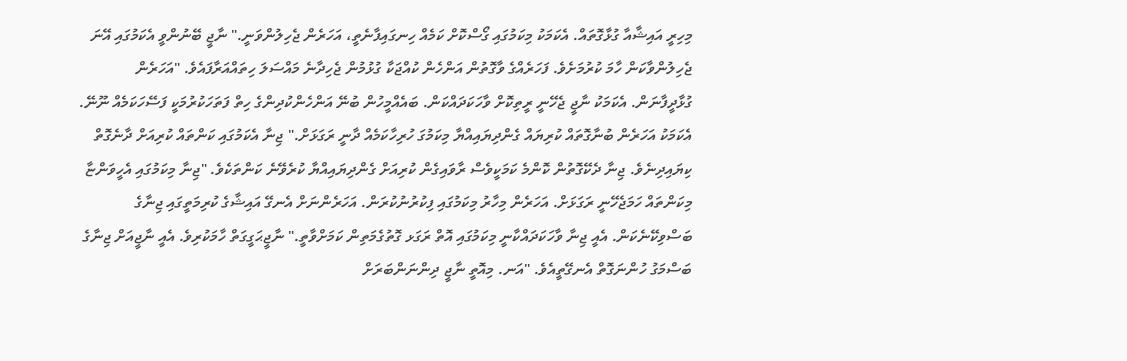މިހިރީ އައިޝާއާ ގުޅާގޮތައް. އެކަމަކު މިކަމުގައި ގޯސްކޮށް ކަމެއް ހިނގައިފާނެތީ، އަހަރެން ޖެހިލުންވަނީ." ނާޖީ ބޭނުންވީ އެކަމުގައި އޭނަ ޖެހިލުންވާކަން ހާމަ ކުރުމަށެވެ. ފަހަރެއްގެ ވާގޮތުން އަންހެން ކުއްޖަކާ ގުޅުމުން ޖެހިދާނެ މައްސަލަ ހިތައްއަރާފައެވެ. "އަހަރެން ގުޅާދީފާނަން. އެކަމަކު ނާޖީ ޖެހޭނީ ރީތިކޮށް ވާހަކަދައްކަން. ބައެއްމީހުން ބުނޭ އަންހެންކުދިންގެ ހިތް ފަތަހަކުރުމަކީ ފަސޭހަކަމެއް ނޫނޭ. އެކަމަކު އަހަރެން ބުނާގޮތައް ކުރިޔައް ގެންދިޔައިއްޔާ މިކަމުގަ ހުރިހާކަމެއް ދާނީ ރަގަޅަށް." ޖިނާ އެކަމުގައި ކަންތައް ކުރިއަށް ދާނެގޮތް ކިޔައިދިނެވެ. ޖިނާ ދެކޭގޮތުން ކޮންމެ ކަމަކީވެސް ރާވައިގެން ކުރިއަށް ގެންދިޔައިއްޔާ ކުރެވޭނެ ކަންތަކެވެ. "ޖިނާ މިކަމުގައި އެހީވަންޏާ މިކަންތައް ހަމަޖެހޭނީ ރަގަޅަށް. އަހަރެން މިހާރު މިކަމުގައި ފިކުރުނުކުރަން. އަހަރެންނަށް އެނގޭ އައިޝާގެ ކުރިމަތީގައި ޖިނާގެ ބަސްވިކޭނެކަން. އެއީ ޖިނާ ވާހަކަދައްކާނީ މިކަމުގައި އޮތް ރަގަޅ ގޮތުގެމަތިން ކަމަށްވާތީ." ނާޖީޙަގީގަތް ހާމަކުރިވެ. އެއީ ނާޖީއަށް ޖިނާގެ ބަސްމަގު ހުންނަގޮތް އެނގޭތީއެވެ. "އަނ. މިއޮތީ ނާޖީ ދިންނަންބަރަށް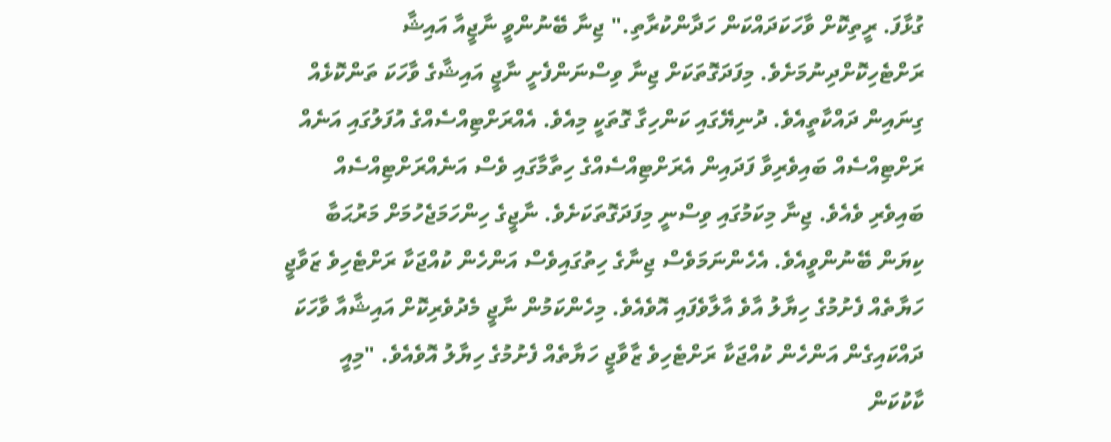ގުޅާފަ. ރީތިކޮށް ވާހަކަދައްކަން ހަދާންކުރާތި." ޖިނާ ބޭނުންވީ ނާޖީއާ އައިޝާ ރަށްޓެހިކޮށްދިނުމަށެވެ. މިފަދަގޮތަކަށް ޖިނާ ވިސްނަންފެށީ ނާޖީ އައިޝާގެ ވާހަކަ ތަންކޮޅެއް ގިނައިން ދައްކާތީއެވެ. ދުނިޔޭގައި ކަންހިގާ ގޮތަކީ މިއެވެ. އެއްރަށްޓިއްސެއްގެ އުފަލުގައި އަނެއް ރަށްޓިއްސެއް ބައިވެރިވާ ފަދައިން އެރަށްޓިއްސެއްގެ ހިތާމާގައި ވެސް އަނެއްރަށްޓިއްސެއް ބައިވެރި ވެއެވެ. ޖިނާ މިކަމުގައި ވިސްނީ މިފަދަގޮތަކަށެވެ. ނާޖީގެ ހިންހަމަޖެހުމަށް މަރުޙަބާ ކިޔަން ބޭނުންވީއެވެ. އެހެންނަމަވެސް ޖިނާގެ ހިތުގައިވެސް އަންހެން ކުއްޖަކާ ރަށްޓެހިވެ ޒަވާޖީ ހަޔާތެއް ފެށުމުގެ ހިޔާލު އާވެ އާލާވެފައި އޮވެއެވެ. މިހެންކަމުން ނާޖީ މެދުވެރިކޮށް އައިޝާއާ ވާހަކަ ދައްކައިގެން އަންހެން ކުއްޖަކާ ރަށްޓެހިވެ ޒާވާޖީ ހަޔާތެއް ފެށުމުގެ ހިޔާލު އޮވެއެވެ. "މިއީ ކާކުކަން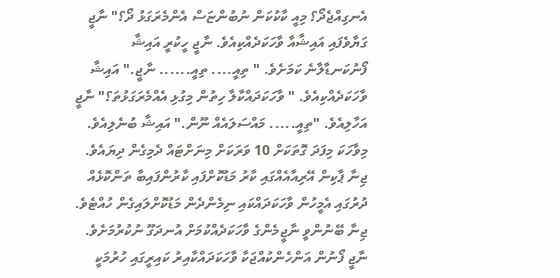އެނގިއްޖެދޯ؟ މިއީ ކާކުކަން ނުބުންޏަސް އެންމެރަގަޅު ދޯ؟" ނާޖީ ގަޔާވެފައި އައިޝާއާ ވާހަކަދެއްކިއެވެ. ނާޖީ ހީކުރީ އައިޝާ ފޯނުކަނޑާލާނެ ކަމަށެވެ. " ތިއީ.... ތިއީ...... ނާޖީ." އައިޝާ ވާހަކަދެއްކިއެވެ. " ވާހަކަދައްކާލާ ހިތުން މިގުޅި އެއްމެރަގަޅުތަ؟" ނާޖީ އަހާލިއެވެ. "ތިއީ..... މައްސަލައެއް ނޫން." އައިޝާ ބުނެލިއެވެ. މިވާހަކަ މިފަދަ ގޮތަކަށް 10 ވަރަކަށް މިނަށްޓައް ދެމިގެން ދިޔައެވެ. ޖިނާ ޕާކިން އޭރިއާއެއްގައި ކާރު މަޑުކޮށްފައި ކާރުންފައިބާ ތަންކޮޅެއް ދުރުގައި އެމީހުން ވާހަކަދައްކައި ނިމެންދެން މަޑުކޮށްލައިގެން ހުއްޓެވެ. ޖިނާ ބޭނުންވީ ނާޖީމެންގެ ވާހަކަދެއްކުމަށް އުނދަގޫ ނުކުރުމަށެވެ. ނާޖީ ފޯނުން އަންހެންކުއްޖަކާ ވާހަކަދައްކާއިރު ކައިރީގައި ހުރުމަކީ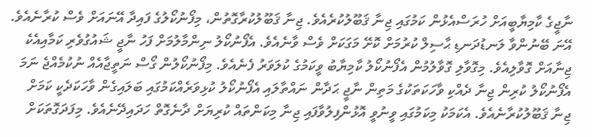ނާޖީގެ ކާމިޔާބީއަށް ހުރަސްއެޅުން ކަމުގައި ޖިނާ ޤަބޫލުކުރެއެވެ. ޖިނާ ޤަބޫލުކުރާގޮތުން، މިފޯނުކޯލުގެ ފައިދާ އޭނައަށް ވެސް ކުރާނެއެވެ. އޭނަ ބޭނުންވާ ލަނޑުދަނޑި ޙާސިލް ކުރުމަށް ކޮށޭ މަގަކަށް ވެސް ވާނެއެވެ. އެފޯނުކޯލު ނިންމާލުމަށް ފަހު ނާޖީ ޝައުގުވެރި ކަމާއިއެކެ ޖިނާއަށް ގޮވާލިއެވެ. މިގޮވާލި ގޮވާލުމުން އެފޯނުކޯލު ކާމިޔާބު ވީކަމުގެ ކުލަވަރު ފެނެއެވެ. މިފޯނުކޯލުން ގޯސް ނަތީޖާއެއް ނުކުމެއްޖެ ނަމަ އެފޯނުކޯލު ކުރިން ޖިނާ ދެއްކި ވާހަކަތަކުގެ މަތިން ނާޖީ ޙަދާން ނައްތާލައި އެފޯނުކޯލު ކުޅިވަރެއްކަމުގައި ބަލައިގެން ވާހަކަދެކީ ކަމަށް ޖިނާ ޤަބޫލުކުރާނެއެވެ. އެކަމަކު މިކަމުގައި ވީނުވީ އޮޅުންފިލުވާފައި ޖިނާ މިކަންތައް ކުރިޔަށް ދާނެގޮތް ހަދައިދޭނެއެވެ. މިފަދަގޮތަކަށް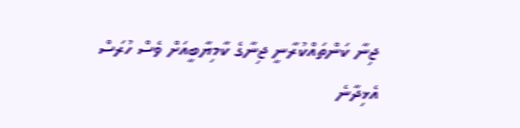ޖިނާ ކަންތައްކުރާނީ ޖިނާގެ ކާމިޔާބީއަށް ވެސް ހުރަސް އެޅިދާނެ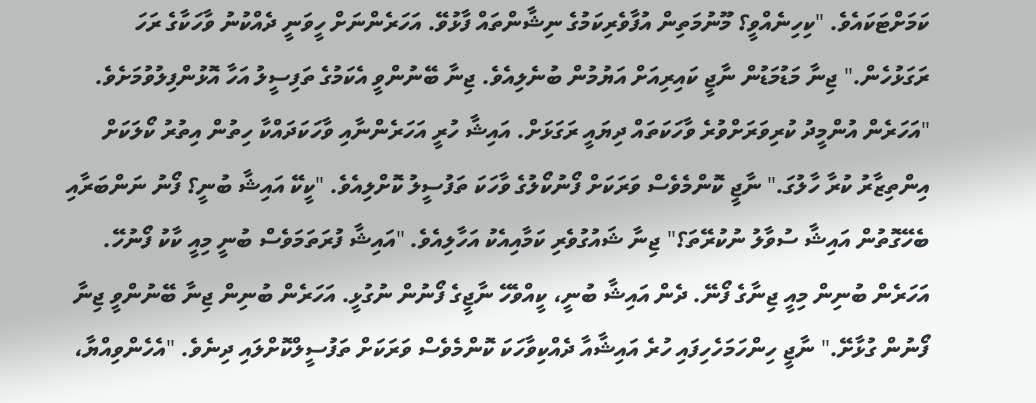ކަމަށްޓަކައެވެ. "ކިހިނެއްވީ؟ މޫނުމަތިން އުފާވެރިކަމުގެ ނިޝާންތައް ފާޅުވޭ. އަހަރެންނަށް ހީވަނީ ދެއްކުނު ވާހަކާގެ ރަހަ ރަގަޅުހެން." ޖިނާ މަޑުމަޑުން ނާޖީ ކައިރިއަށް އަޔުމުން ބުނެލިއެވެ. ޖިނާ ބޭނުންވީ އެކަމުގެ ތަފިސީލު އަހާ އޮޅުންފިލުވުމަށެވެ. "އަހަރެން އުންމީދު ކުރިވަރަށްވުރެ ވާހަކަތައް ދިޔައީ ރަގަޅަށް. އައިޝާ ހުރީ އަހަރެންނާއި ވާހަކަދައްކާ ހިތުން އިތުރު ކޯލަކަށް އިންތިޒާރު ކުރާ ހާލުގަ." ނާޖީ ކޮންމެވެސް ވަރަކަށް ފޯނުކޯލުގެ ވާހަކަ ތަފުސީލު ކޮށްލިއެވެ. "ކީކޭ އައިޝާ ބުނީ؟ ފޯނު ނަންބަރާއި ބެހޭގޮތުން އައިޝާ ސުވާލު ނުކުރޭތަ؟" ޖިނާ ޝައުގުވެރި ކަމާއިއެކު އަހާލިއެވެ. "އައިޝާ ފުރަތަމަވެސް ބުނީ މިއީ ކާކު ފޯނުހޭ. އަހަރެން ބުނިން މިއީ ޖިނާގެ ފޯނޭ. ދެން އައިޝާ ބުނީ، ކީއްވެހޭ ނާޖީގެ ފޯނުން ނުގުޅީ. އަހަރެން ބުނިން ޖިނާ ބޭނުންވީ ޖިނާ ފޯނުން ގުޅާށޭ." ނާޖީ ހިންހަމަހެހިފައި ހުރެ އައިޝާއާ ދެއްކިވާހަކަ ކޮންމެވެސް ވަރަކަށް ތަފުސީލްކޮށްލައި ދިނެވެ. "އެހެންވިއްޔާ،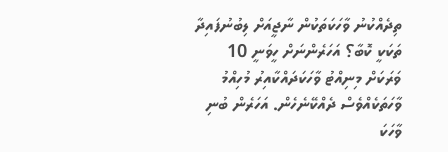ތިދެއްކުނު ވާހަކަތަކުން ނާޖީއަށް ލިބުނުފައިދާ ތަކަކީ ކޮބާ؟ އަހަރެންނަށް ހީވަނީ 10 ވަރަކަށް މިނިއްޓު ވާހަކަދައްކާއިރު މުހިއްމު ވާހަތަކެއްވެސް ދެއްކޭނެހެން. އަހަރެން ބުނި ވާހަކަ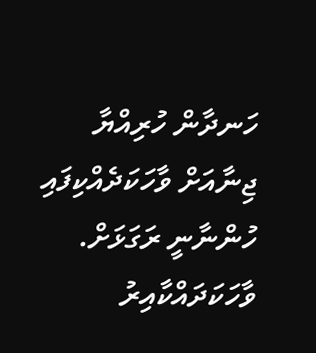ހަނދާން ހުރިއްޔާ ޖިނާއަށް ވާހަކަދެއްކިފައި ހުންނާނީ ރަގަޅަށް. ވާހަކަދައްކާއިރު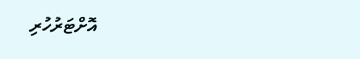އޮށްޓަރުހުރި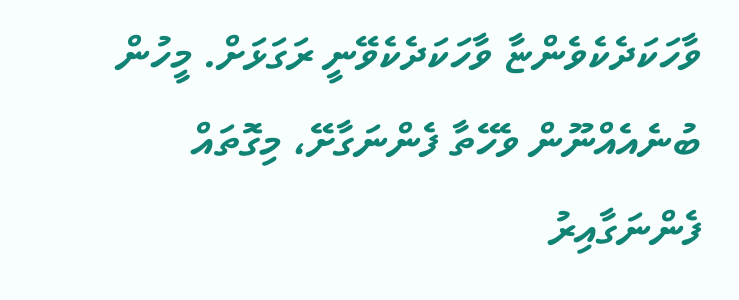ވާހަކަދެކެވެންޏާ ވާހަކަދެކެވޭނީ ރަގަޅަށް. މީހުން ބުނެއެއްނޫން ވެހޭތާ ފެންނަގާށޭ، މިގޮތައް ފެންނަގާއިރު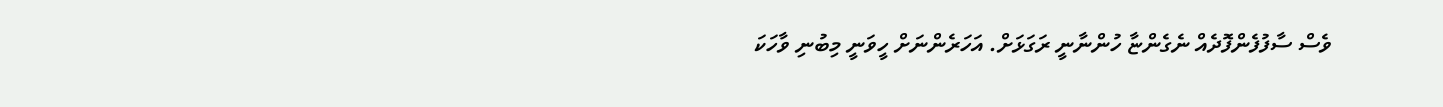ވެސް ސާފުފެންފޮދެއް ނެގެންޏާ ހުންނާނީ ރަގަޅަށް. އަހަރެންނަށް ހީވަނީ މިބުނި ވާހަކަ